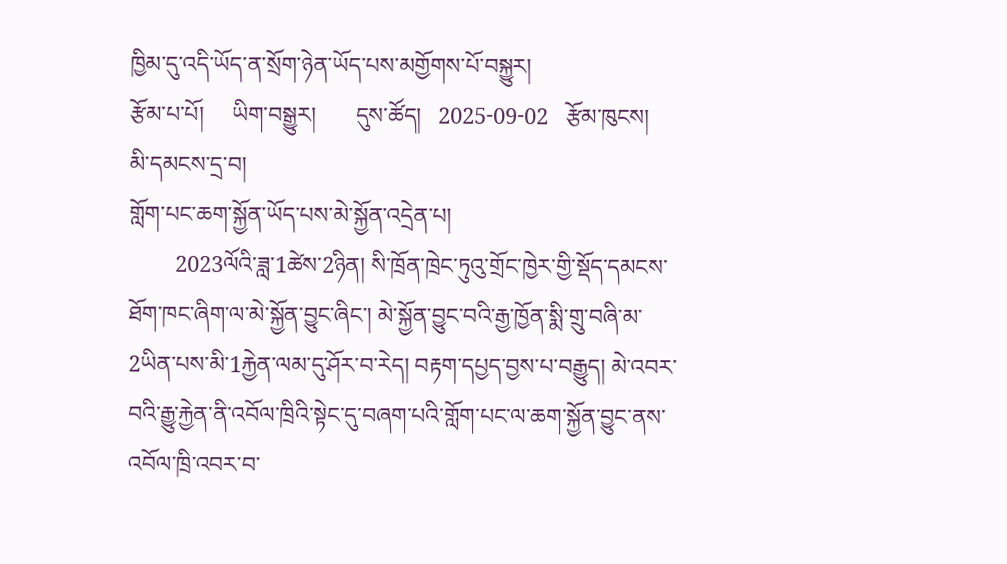ཁྱིམ་དུ་འདི་ཡོད་ན་སྲོག་ཉེན་ཡོད་པས་མགྱོགས་པོ་བསྐྱུར།
རྩོམ་པ་པོ།     ཡིག་བསྒྱུར།       དུས་ཚོད།   2025-09-02   རྩོམ་ཁུངས།    མི་དམངས་དྲ་བ།
གློག་པང་ཆག་སྐྱོན་ཡོད་པས་མེ་སྐྱོན་འདྲེན་པ།
        2023ལོའི་ཟླ་1ཚེས་2ཉིན། སི་ཁྲོན་ཁྲེང་ཏུའུ་གྲོང་ཁྱེར་གྱི་སྡོད་དམངས་ཐོག་ཁང་ཞིག་ལ་མེ་སྐྱོན་བྱུང་ཞིང་། མེ་སྐྱོན་བྱུང་བའི་རྒྱ་ཁྱོན་སྨི་གྲུ་བཞི་མ་2ཡིན་པས་མི་1རྐྱེན་ལམ་དུ་ཤོར་བ་རེད། བརྟག་དཔྱད་བྱས་པ་བརྒྱུད། མེ་འབར་བའི་རྒྱུ་རྐྱེན་ནི་འབོལ་ཁྲིའི་སྟེང་དུ་བཞག་པའི་གློག་པང་ལ་ཆག་སྐྱོན་བྱུང་ནས་འབོལ་ཁྲི་འབར་བ་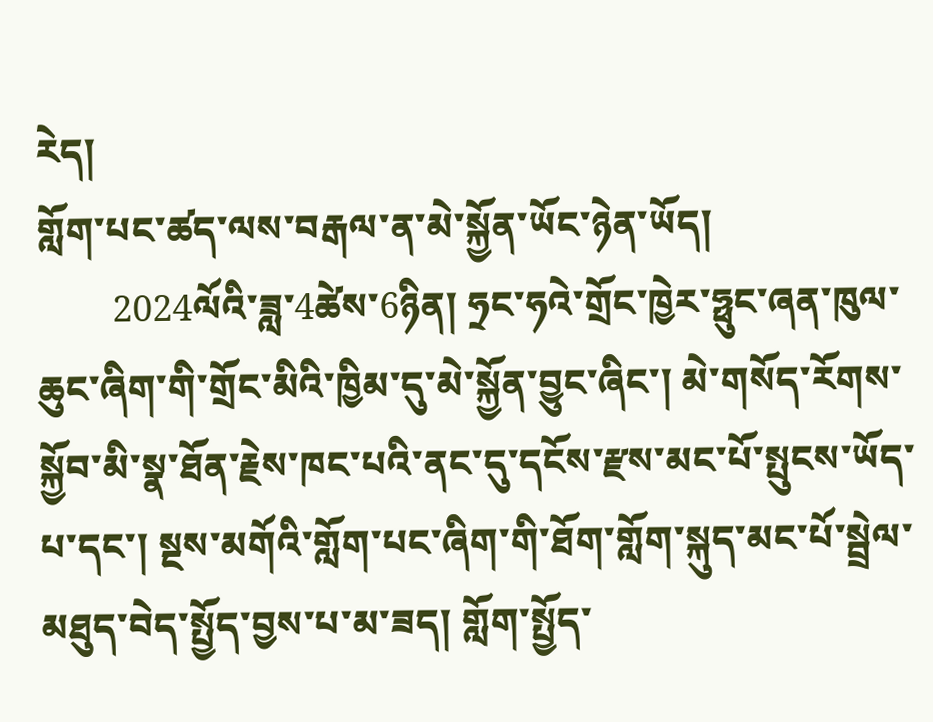རེད།
གློག་པང་ཚད་ལས་བརྒལ་ན་མེ་སྐྱོན་ཡོང་ཉེན་ཡོད།
        2024ལོའི་ཟླ་4ཚེས་6ཉིན། ཧྲང་ཧའེ་གྲོང་ཁྱེར་ཧྥུང་ཞན་ཁུལ་ཆུང་ཞིག་གི་གྲོང་མིའི་ཁྱིམ་དུ་མེ་སྐྱོན་བྱུང་ཞིང་། མེ་གསོད་རོགས་སྐྱོབ་མི་སྣ་ཐོན་རྗེས་ཁང་པའི་ནང་དུ་དངོས་རྫས་མང་པོ་སྤུངས་ཡོད་པ་དང་། སྔས་མགོའི་གློག་པང་ཞིག་གི་ཐོག་གློག་སྐུད་མང་པོ་སྦྲེལ་མཐུད་བེད་སྤྱོད་བྱས་པ་མ་ཟད། གློག་སྤྱོད་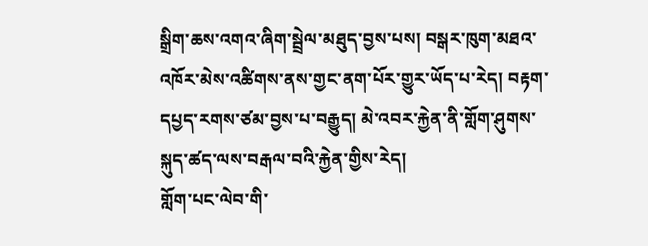སྒྲིག་ཆས་འགའ་ཞིག་སྦྲེལ་མཐུད་བྱས་པས། བསྒར་ཁུག་མཐའ་འཁོར་མེས་འཚིགས་ནས་གྱང་ནག་པོར་གྱུར་ཡོད་པ་རེད། བརྟག་དཔྱད་རགས་ཙམ་བྱས་པ་བརྒྱུད། མེ་འབར་རྐྱེན་ནི་གློག་ཤུགས་སྐུད་ཚད་ལས་བརྒལ་བའི་རྐྱེན་གྱིས་རེད།
གློག་པང་ལེབ་གི་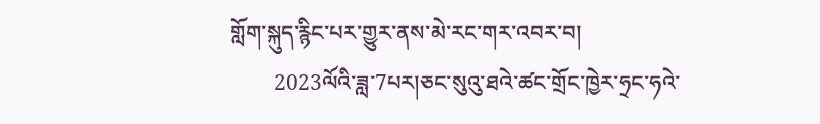གློག་སྐུད་རྙིང་པར་གྱུར་ནས་མེ་རང་གར་འབར་བ།
        2023ལོའི་ཟླ་7པར།ཅང་སུའུ་ཐའེ་ཚང་གྲོང་ཁྱེར་ཧྲང་ཧའེ་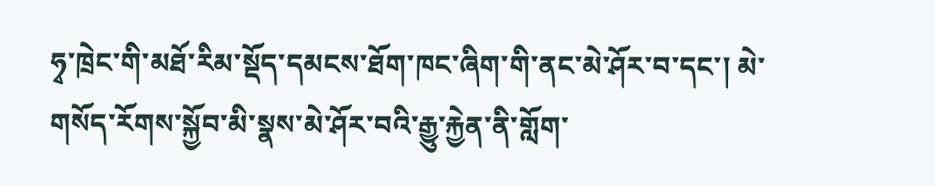ཧྭ་ཁྲེང་གི་མཐོ་རིམ་སྡོད་དམངས་ཐོག་ཁང་ཞིག་གི་ནང་མེ་ཤོར་བ་དང་། མེ་གསོད་རོགས་སྐྱོབ་མི་སྣས་མེ་ཤོར་བའི་རྒྱུ་རྐྱེན་ནི་གློག་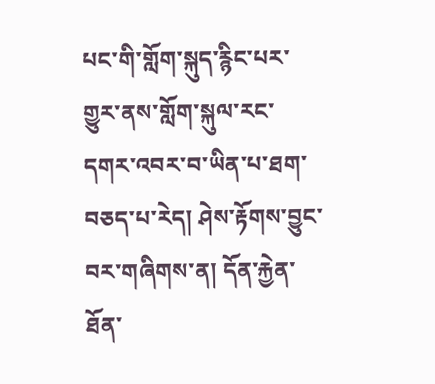པང་གི་གློག་སྐུད་རྙིང་པར་གྱུར་ནས་གློག་སྐུལ་རང་དགར་འབར་བ་ཡིན་པ་ཐག་བཅད་པ་རེད། ཤེས་རྟོགས་བྱུང་བར་གཞིགས་ན། དོན་རྐྱེན་ཐོན་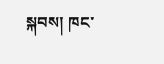སྐབས། ཁང་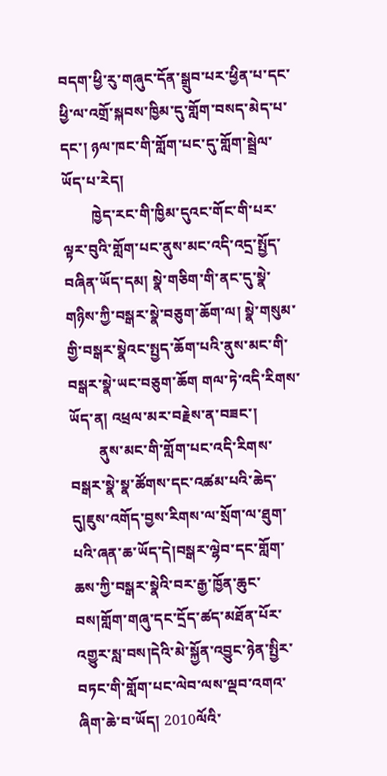བདག་ཕྱི་རུ་གཞུང་དོན་སྒྲུབ་པར་ཕྱིན་པ་དང་ཕྱི་ལ་འགྲོ་སྐབས་ཁྱིམ་དུ་གློག་བསད་མེད་པ་དང་། ཉལ་ཁང་གི་གློག་པང་དུ་གློག་སྦྲེལ་ཡོད་པ་རེད།
        ཁྱེད་རང་གི་ཁྱིམ་དུའང་གོང་གི་པར་ལྟར་བུའི་གློག་པང་ནུས་མང་འདི་འདྲ་སྤྱོད་བཞིན་ཡོད་དམ། སྣེ་གཅིག་གི་ནང་དུ་སྣེ་གཉིས་ཀྱི་བསྒར་སྣེ་བཅུག་ཆོག་ལ། སྣེ་གསུམ་གྱི་བསྒར་སྣེའང་སྤྱད་ཆོག་པའི་ནུས་མང་གི་བསྒར་སྣེ་ཡང་བཅུག་ཆོག གལ་ཏེ་འདི་རིགས་ཡོད་ན། འཕྲལ་མར་བརྗེས་ན་བཟང་།
        ནུས་མང་གི་གློག་པང་འདི་རིགས་བསྒར་སྣེ་སྣ་ཚོགས་དང་འཚམ་པའི་ཆེད་དུ།ཇུས་འགོད་བྱས་རིགས་ལ་སྲོག་ལ་ཐུག་པའི་ཞན་ཆ་ཡོད་དེ།བསྒར་ལྷེབ་དང་གློག་ཆས་ཀྱི་བསྒར་སྣེའི་བར་རྒྱ་ཁྱོན་ཆུང་བས།གློག་གཞུ་དང་དྲོད་ཚད་མཐོན་པོར་འགྱུར་སླ་བས།དེའི་མེ་སྐྱོན་འབྱུང་ཉེན་སྤྱིར་བཏང་གི་གློག་པང་ལེབ་ལས་ལྡབ་འགའ་ཞིག་ཆེ་བ་ཡོད། 2010ལོའི་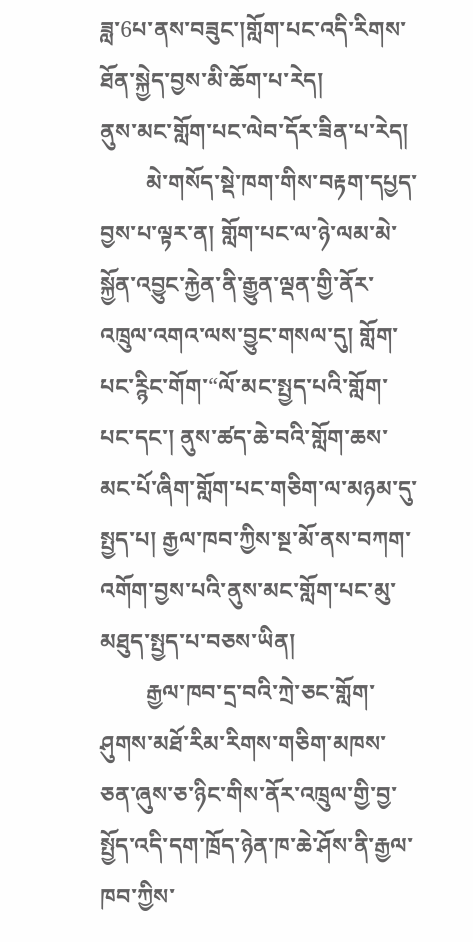ཟླ་6པ་ནས་བཟུང་།གློག་པང་འདི་རིགས་ཐོན་སྐྱེད་བྱས་མི་ཆོག་པ་རེད།
ནུས་མང་གློག་པང་ལེབ་དོར་ཟིན་པ་རེད།
        མེ་གསོད་སྡེ་ཁག་གིས་བརྟག་དཔྱད་བྱས་པ་ལྟར་ན། གློག་པང་ལ་ཉེ་ལམ་མེ་སྐྱོན་འབྱུང་རྐྱེན་ནི་རྒྱུན་ལྡན་གྱི་ནོར་འཁྲུལ་འགའ་ལས་བྱུང་གསལ་དུ། གློག་པང་ཪྙིང་གོག་“ལོ་མང་སྤྱད་པའི་གློག་པང་དང་། ནུས་ཚད་ཆེ་བའི་གློག་ཆས་མང་པོ་ཞིག་གློག་པང་གཅིག་ལ་མཉམ་དུ་སྤྱད་པ། རྒྱལ་ཁབ་ཀྱིས་སྔ་མོ་ནས་བཀག་འགོག་བྱས་པའི་ནུས་མང་གློག་པང་མུ་མཐུད་སྤྱད་པ་བཅས་ཡིན།
        རྒྱལ་ཁབ་དྲ་བའི་ཀྲེ་ཅང་གློག་ཤུགས་མཐོ་རིམ་རིགས་གཅིག་མཁས་ཅན་ཞུས་ཅ་ཉིང་གིས་ནོར་འཁྲུལ་གྱི་བྱ་སྤྱོད་འདི་དག་ཁྲོད་ཉེན་ཁ་ཆེ་ཤོས་ནི་རྒྱལ་ཁབ་ཀྱིས་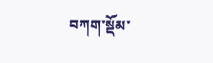བཀག་སྡོམ་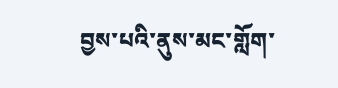བྱས་པའི་ནུས་མང་གློག་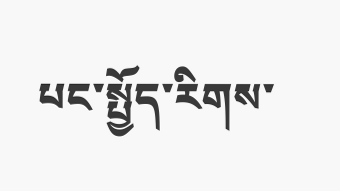པང་སྤྱོད་རིགས་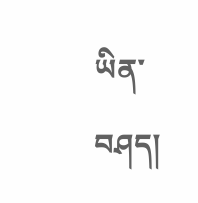ཡིན་བཤད།